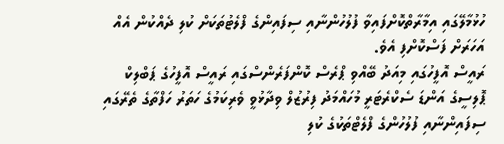ހުޅުމާލޭގައި އިމާރާތްކޮށްފައިވާ ފުލުހުންނާއި ސިފައިންގެ ފްލެޓުތަކަށް ކުލި ދެއްކުން އެއް އަހަރަށް ފަސްކޮށްފި އެވެ.
ރައީސް އޮފީހުގައި މިއަދު ބޭއްވި ޕްރެސް ކޮންފަރެންސްގައި ރައީސް އޮފީހުގެ ޕަބްލިކް ޕޮލިސީގެ އަންޑަ ސެކްރެޓަރީ މުހައްމަދު ފިރުޒުލް ވިދާޅުވީ ވެރިކަމުގެ ހަތަރު ހަފްތާގެ ތެރޭގައި ސިފައިންނާއި ފުލުހުންގެ ފްލެޓްތަކުގެ ކުލި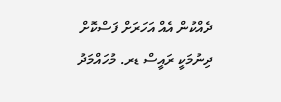ދެއްކުން އެއް އަހަރަށް ފަސްކޮށް ދިނުމަކީ ރައީސް ޑރ. މުހައްމަދު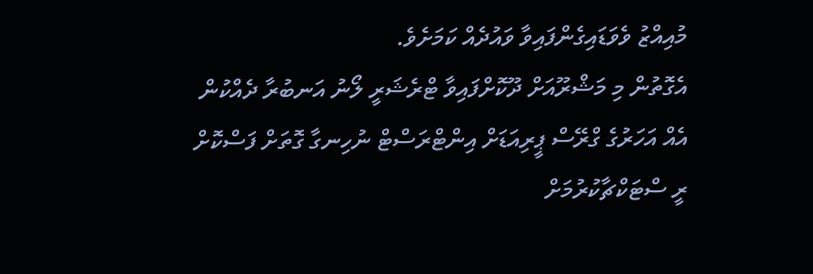މުއިއްޒު ވެވަޑައިގެންފައިވާ ވައުދެއް ކަމަށެވެ.
އެގޮތުން މި މަޝްރޫއަށް ދޫކޮށްފައިވާ ޓްރެޝަރީ ލޯނު އަނބުރާ ދެއްކުން އެއް އަހަރުގެ ގްރޭސް ޕީރިއަޑަށް އިންޓްރަސްޓް ނުހިނގާ ގޮތަށް ފަސްކޮށް ރީ ސްޓަކްޗާކުރުމަށް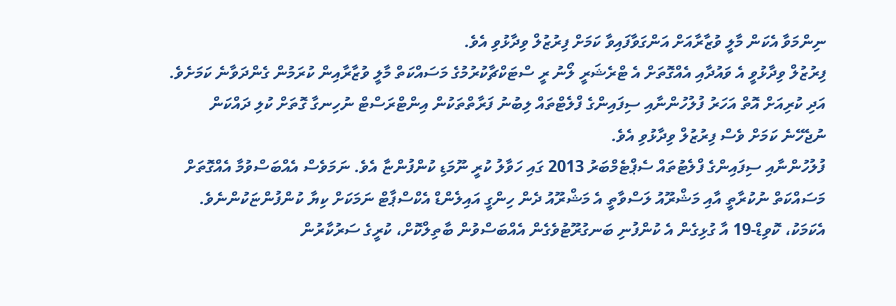ނިންމަވާ އެކަން މާލީ ވުޒާރާއަށް އަންގަވާފައިވާ ކަމަށް ފިރުޒުލް ވިދާޅުވި އެވެ.
ފިރުޒުލް ވިދާޅުވީ އެ ވައުދާއި އެއްގޮތަށް އެ ޓްރެޝަރީ ލޯނު ރީ ސްޓަކްޗާކުރުމުގެ މަސައްކަތް މާލީ ވުޒާރާއިން ކުރަމުން ގެންދަވާނެ ކަމަށެވެ. އަދި ކުރިއަށް އޮތް އަހަރު ފުލުހުންނާއި ސިފައިންގެ ފްލެޓްތައް ލިބުނު ފަރާތްތަކުން އިންޓްރަސްޓް ނުހިނގާ ގޮތަށް ކުލި ދައްކަން ނުޖެހޭނެ ކަމަށް ވެސް ފިރުޒުލް ވިދާޅުވި އެވެ.
ފުލުހުންނާއި ސިފައިންގެ ފްލެޓުތައް ސެޕްޓެމްބަރު 2013 ގައި ހަވާލު ކުރީ ނޫމަޑި ކުންފުންޏާ އެވެ. ނަމަވެސް އެއްބަސްވުމާ އެއްގޮތަށް މަސައްކަތް ނުކުރާތީ އާއި މަޝްރޫއު ލަސްވާތީ އެ މަޝްރޫއު ދެން ހިންގީ އައިލެންޑް އެކްސްޕާޓް ނަމަކަށް ކިޔާ ކުންފުންޏަކުންނެވެ. އެކަމަކު، ކޮވިޑް-19 އާ ގުޅިގެން އެ ކުންފުނި ބަނގުރޫޓުވެގެން އެއްބަސްވުން ބާތިލްކޮށް، ކުރީގެ ސަރުކާރުން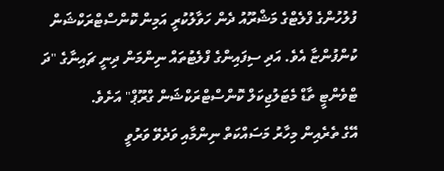ފުލުހުންގެ ފްލެޓްގެ މަޝްރޫއު ދެން ހަވާލުކުރީ އަމިން ކޮންސްޓްރަކްޝަން ކުންފުންޏާ އެވެ. އަދި ސިފައިންގެ ފްލެޓުތައް ނިންމަން ދިނީ ޗައިނާގެ "ދަ ޓްވެންޓީ ތާޑް މެޓަލުޖިކަލް ކޮންސްޓްރަކްޝަން ގްރޫޕް" އަށެވެ.
އޭގެ ތެރެއިން މިހާރު މަސައްކަތް ނިންމާއި ވަދެވޭ ވަރުވީ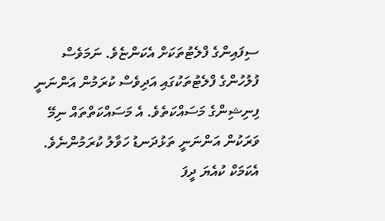ސިފައިންގެ ފްލެޓުތަކަށް އެކަންޏެވެ. ނަމަވެސް ފުލުހުންގެ ފްލެޓުތަކުގައި އަދިވެސް ކުރަމުން އަންނަނީ ފިނިޝިންގެ މަސައްކަތެވެ. އެ މަސައްކަތްތައް ނިމޭ ވަރަކުން އަންނަނީ ތަޅުދަނޑު ހަވާލު ކުރަމުންނެވެ.
އެކަމަކް ކުއެޔަ ދީފަ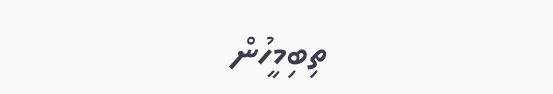ތިބިމީހުން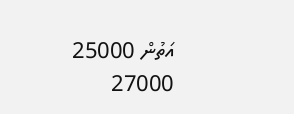އަތުން 25000 27000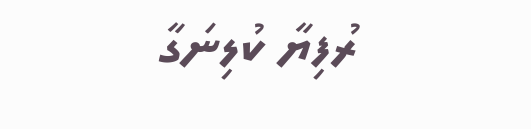ރުފިޔާ ކުލިނަގާ